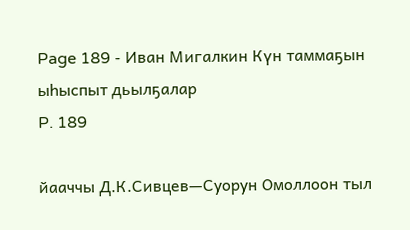Page 189 - Иван Мигалкин Күн таммаҕын ыһыспыт дьылҕалар
P. 189

йааччы Д.К.Сивцев—Суорун Омоллоон тыл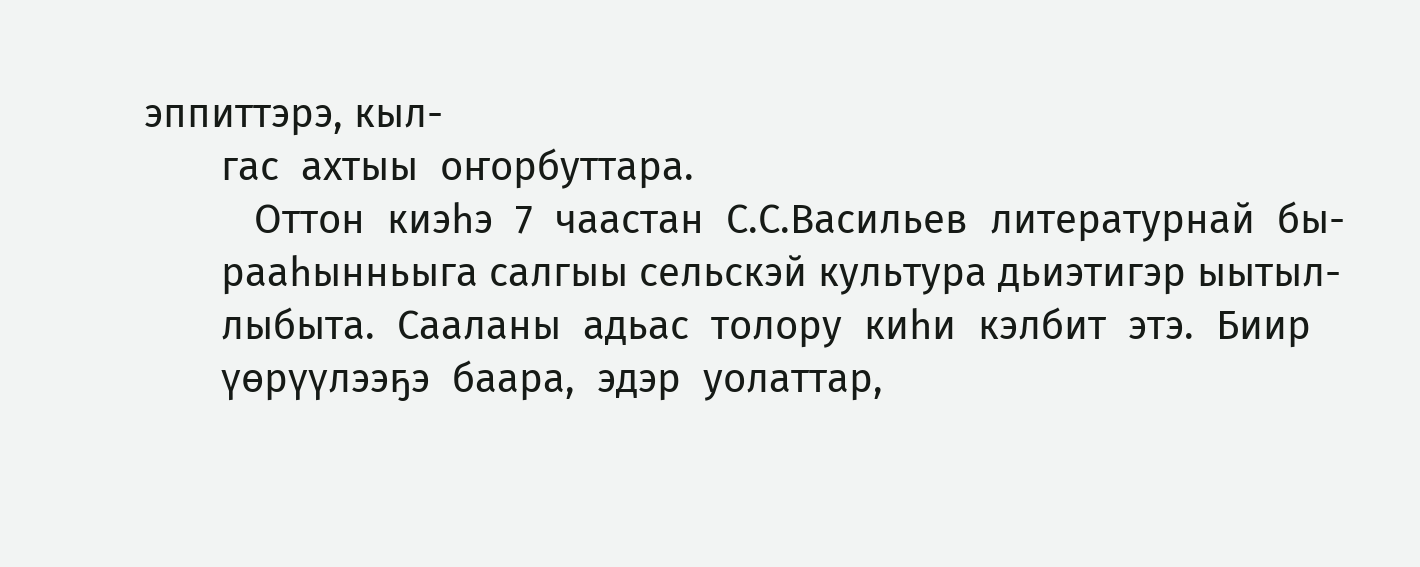эппиттэрэ, кыл-
       гас  ахтыы  оҥорбуттара.
          Оттон  киэһэ  7  чаастан  С.С.Васильев  литературнай  бы-
       рааһынньыга салгыы сельскэй культура дьиэтигэр ыытыл-
       лыбыта.  Сааланы  адьас  толору  киһи  кэлбит  этэ.  Биир
       үөрүүлээҕэ  баара,  эдэр  уолаттар,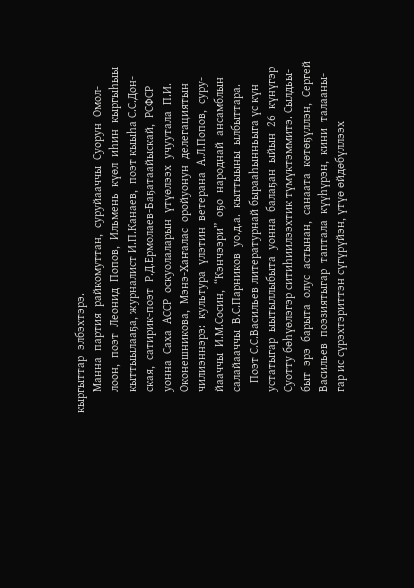кыргыттар  элбэхтэрэ.
       Манна  партия  райкомуттан,  суруйааччы  Суорун  Омол-
       лоон,  поэт  Леонид  Попов,  Ильмень  күөл  иһин  кыргыһыы
       кыттыылааҕа, журналист И.П.Канаев,  поэт кыыһа С.С.Дон-
       ская,  сатирик-поэт  Р.Д.Ермолаев-Баҕатаайыскай,  РСФСР
       уонна  Саха  АССР  оскуолаларын  үтүөлээх  учуутала  П.И.
       Оконешникова,  Мэнэ-Хаҥалас  оройуонун  делегациятын
       чилиэннэрэ:  культура  үлэтин  ветерана  А.Л.Попов,  суру-
       йааччы  И.М.Сосин,  “Кэнчээри”  оҕо  народнай  ансамблын
       салайааччы  В.С.Парников  уо.д.а.  кыттыыны  ылбыттара.
          Поэт С.С.Васильев литературнай бырааһынньыга үс күн
       устатыгар  ыытыллыбыта  уонна  балаҕан  ыйын  26  күнүгэр
       Суотту бөһүөлэгэр ситиһиилээхтик түмүктэммитэ. Сылдьы-
       быт  эрэ  барыта  олус  астынан,  санаата  көтөҕүллэн,  Сергей
       Васильев  поэзиятыгар  таптала  күүһүрэн,  кини  талааны-
       гар ис сүрэхтэриттэн сүгүрүйэн, үтүө өйдөбүллээх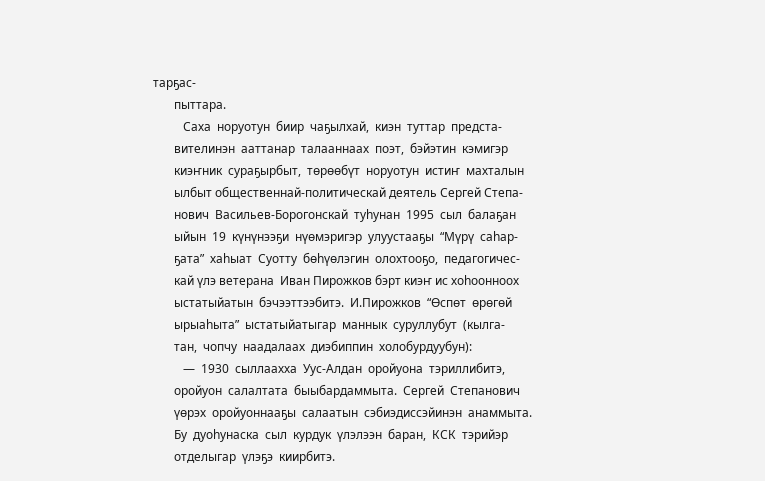тарҕас-
       пыттара.
          Саха  норуотун  биир  чаҕылхай,  киэн  туттар  предста-
       вителинэн  ааттанар  талааннаах  поэт,  бэйэтин  кэмигэр
       киэҥник  сураҕырбыт,  төрөөбүт  норуотун  истиҥ  махталын
       ылбыт общественнай-политическай деятель Сергей Степа-
       нович  Васильев-Борогонскай  туһунан  1995  сыл  балаҕан
       ыйын  19  күнүнээҕи  нүөмэригэр  улуустааҕы  “Мүрү  саһар-
       ҕата”  хаһыат  Суотту  бөһүөлэгин  олохтооҕо,  педагогичес-
       кай үлэ ветерана  Иван Пирожков бэрт киэҥ ис хоһоонноох
       ыстатыйатын  бэчээттээбитэ.  И.Пирожков  “Өспөт  өрөгөй
       ырыаһыта”  ыстатыйатыгар  маннык  суруллубут  (кылга-
       тан,  чопчу  наадалаах  диэбиппин  холобурдуубун):
          —  1930  сыллаахха  Уус-Алдан  оройуона  тэриллибитэ,
       оройуон  салалтата  быыбардаммыта.  Сергей  Степанович
       үөрэх  оройуоннааҕы  салаатын  сэбиэдиссэйинэн  анаммыта.
       Бу  дуоһунаска  сыл  курдук  үлэлээн  баран,  КСК  тэрийэр
       отделыгар  үлэҕэ  киирбитэ.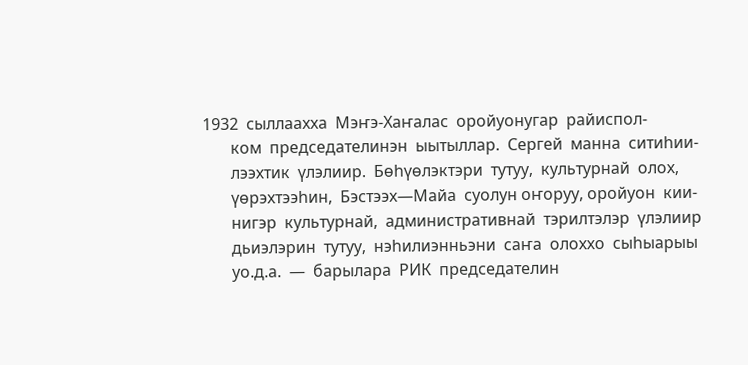1932  сыллаахха  Мэҥэ-Хаҥалас  оройуонугар  райиспол-
       ком  председателинэн  ыытыллар.  Сергей  манна  ситиһии-
       лээхтик  үлэлиир.  Бөһүөлэктэри  тутуу,  культурнай  олох,
       үөрэхтээһин,  Бэстээх—Майа  суолун оҥоруу, оройуон  кии-
       нигэр  культурнай,  административнай  тэрилтэлэр  үлэлиир
       дьиэлэрин  тутуу,  нэһилиэнньэни  саҥа  олоххо  сыһыарыы
       уо.д.а.  —  барылара  РИК  председателин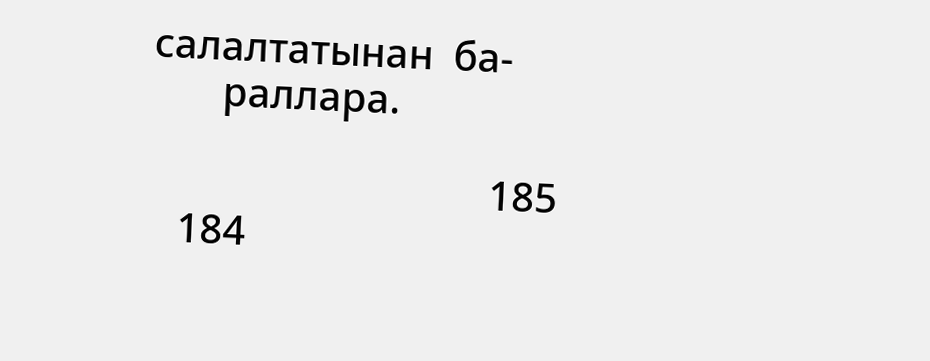салалтатынан  ба-
       раллара.

                                  185
   184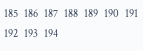185   186   187   188   189   190   191   192   193   194